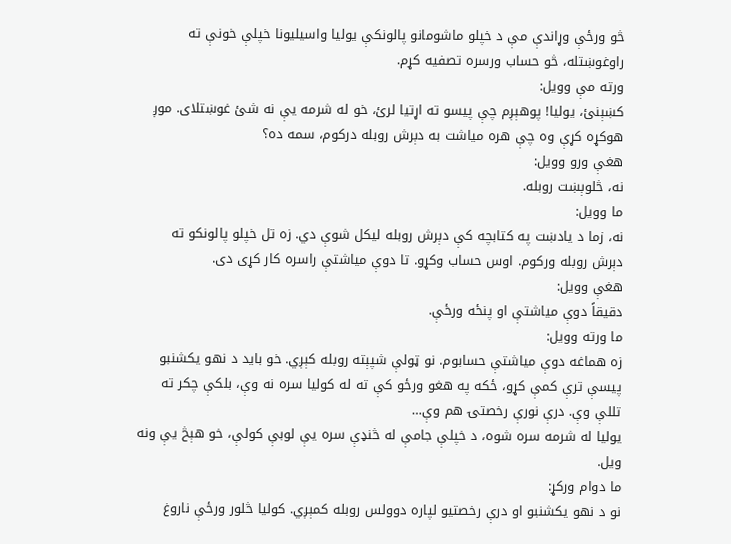څو ورځې وړاندې مې د خپلو ماشومانو پالونکې یولیا واسیلیونا خپلې خونې ته راوغوښتله، څو حساب ورسره تصفیه کړم.
ورته مې وویل:
کښېنئ، یولیا! پوهېږم چې پیسو ته اړتیا لرئ، خو له شرمه یې نه شئ غوښتلای. موږ هوکړه کړې وه چې هره میاشت به دېرش روبله درکوم، سمه ده؟
هغې ورو وویل:
نه، څلوېښت روبله.
ما وویل:
نه، زما د یادښت په کتابچه کې دېرش روبله لیکل شوې دي. زه تل خپلو پالونکو ته دېرش روبله ورکوم. اوس حساب وکړو. تا دوې میاشتې راسره کار کړی دی.
هغې وویل:
دقیقاً دوې میاشتې او پنځه ورځې.
ما ورته وویل:
زه هماغه دوې میاشتې حسابوم. نو ټولې شپېته روبله کېږي. خو باید د نهو یکشنبو پیسې ترې کمې کړو، ځکه په هغو ورځو کې ته له کولیا سره نه وې، بلکې چکر ته تللې وې. درې نورې رخصتۍ هم وې…
یولیا له شرمه سره شوه، د خپلې جامې له څنډې سره یې لوبې کولې، خو هېڅ یې ونه ویل.
ما دوام ورکړ:
نو د نهو یکشنبو او درې رخصتیو لپاره دوولس روبله کمېږي. کولیا څلور ورځې ناروغ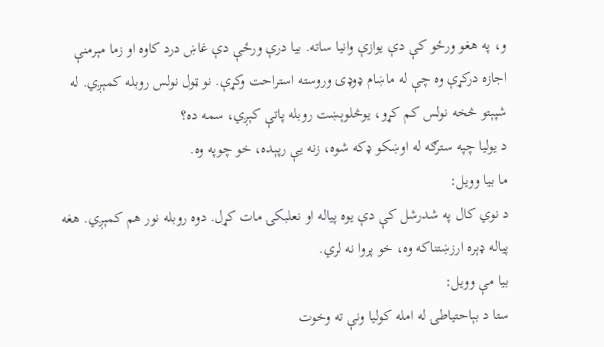و، په هغو ورځو کې دې یوازې وانیا ساته. بیا درې ورځې دې غاښ درد کاوه او زما مېرمنې اجازه درکړې وه چې له ماښام ډوډۍ وروسته استراحت وکړې. نو ټول نولس روبله کمېږي. له شپېتو څخه نولس کم کړو، یوڅلوېښت روبله پاتې کېږي، سمه ده؟
د یولیا چپه سترګه له اوښکو ډکه شوه، زنه یې رپېده، خو چوپه وه.
ما بیا وویل:
د نوي کال په شدرشل کې دې یوه پیاله او نعلبکۍ مات کړل. دوه روبله نور هم کمېږي. هغه پیاله ډېره ارزښتناکه وه، خو پروا نه لري.
بیا مې وویل:
ستا د بېاحتیاطۍ له امله کولیا ونې ته وخوت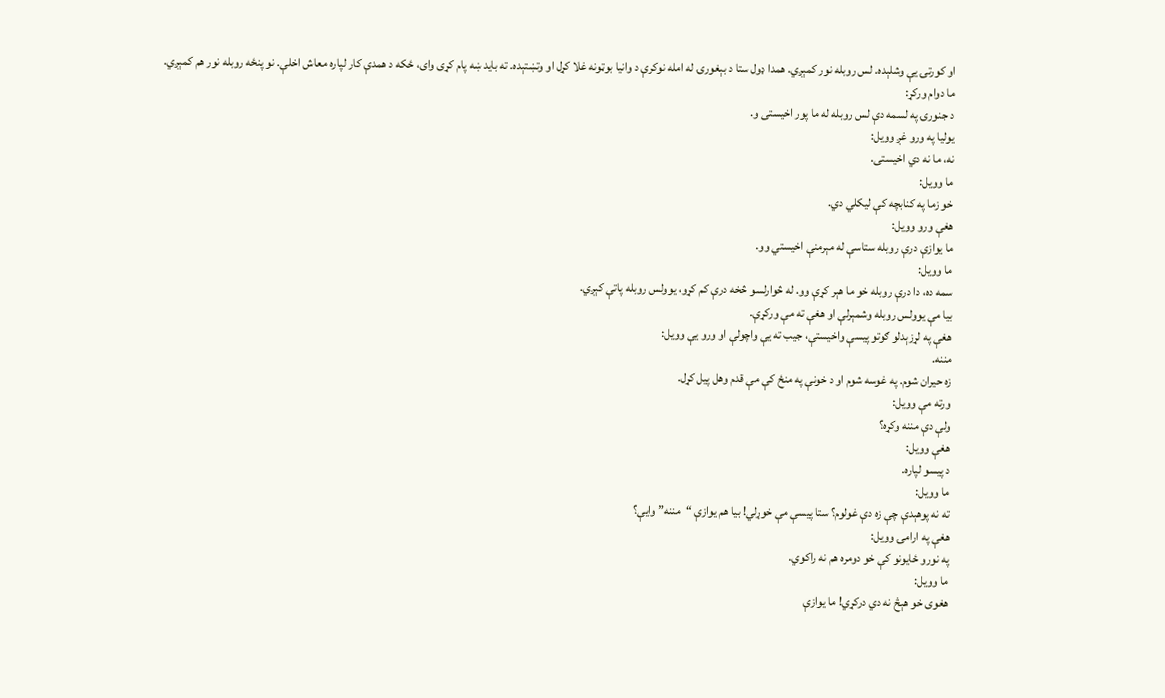او کورتۍ یې وشلېده. لس روبله نور کمېږي. همدا ډول ستا د بېغورۍ له امله نوکرې د وانیا بوټونه غلا کړل او وتښتېده. ته باید ښه پام کړی وای، ځکه د همدې کار لپاره معاش اخلې. نو پنځه روبله نور هم کمېږي.
ما دوام ورکړ:
د جنورۍ په لسمه دې لس روبله له ما پور اخیستی و.
یولیا په ورو غږ وویل:
نه، ما نه دي اخیستی.
ما وویل:
خو زما په کنابچه کې لیکلي دي.
هغې ورو وویل:
ما یوازې درې روبله ستاسې له مېرمنې اخیستي وو.
ما وویل:
سمه ده، دا درې روبله خو ما هېر کړې وو. له څوارلسو څخه درې کم کړو، یوولس روبله پاتې کېږي.
بیا مې یوولس روبله وشمېرلې او هغې ته مې ورکړې.
هغې په لړزېدلو ګوتو پیسې واخیستې، جیب ته یې واچولې او ورو یې وویل:
مننه.
زه حیران شوم. په غوسه شوم او د خونې په منځ کې مې قدم وهل پیل کړل.
ورته مې وویل:
ولې دې مننه وکړه؟
هغې وویل:
د پیسو لپاره.
ما وویل:
ته نه پوهېدې چې زه دې غولوم؟ ستا پیسې مې خوړلي! بیا هم یوازې “مننه” وایې؟
هغې په ارامۍ وویل:
په نورو ځایونو کې خو دومره هم نه راکوي.
ما وویل:
هغوی خو هېڅ نه دي درکړي! ما یوازې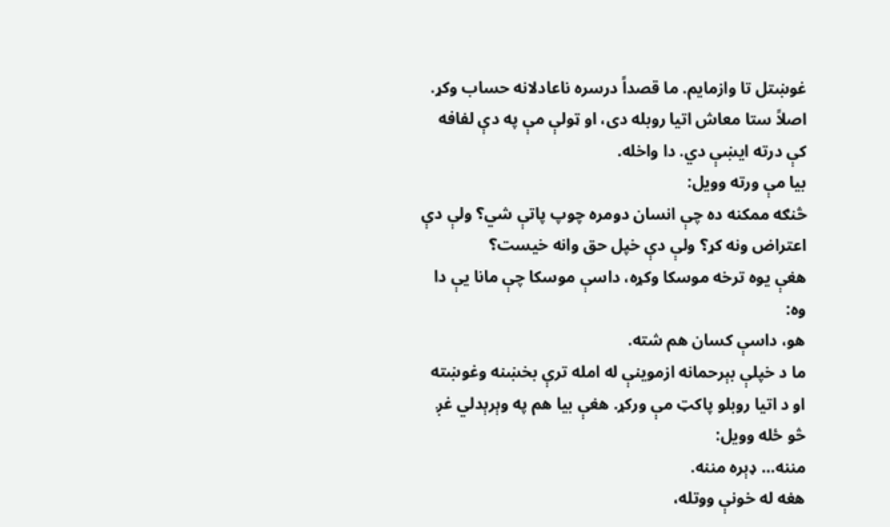غوښتل تا وازمایم. ما قصداً درسره ناعادلانه حساب وکړ. اصلاً ستا معاش اتیا روبله دی، او ټولې مې په دې لفافه کې درته ایښې دي. دا واخله.
بیا مې ورته وویل:
څنګه ممکنه ده چې انسان دومره چوپ پاتې شي؟ ولې دې اعتراض ونه کړ؟ ولې دې خپل حق وانه خیست؟
هغې یوه ترخه موسکا وکړه، داسې موسکا چې مانا یې دا وه:
هو، داسې کسان هم شته.
ما د خپلې بېرحمانه ازموینې له امله ترې بخښنه وغوښته او د اتیا روبلو پاکټ مې ورکړ. هغې بیا هم په وېرېدلي غږ څو ځله وویل:
مننه… ډېره مننه.
هغه له خونې ووتله،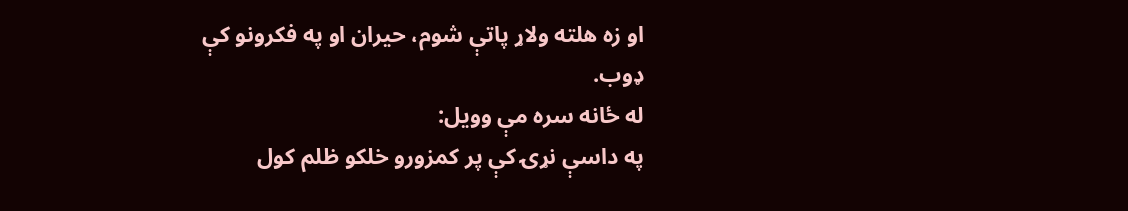او زه هلته ولاړ پاتې شوم، حیران او په فکرونو کې ډوب.
له ځانه سره مې وویل:
په داسې نړۍ کې پر کمزورو خلکو ظلم کول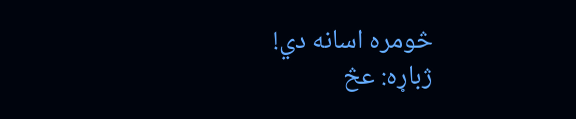څومره اسانه دي!
ژباړه: عڅ